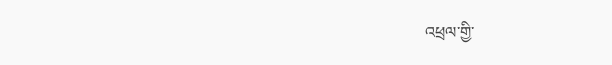འཕྲལ་གྱི་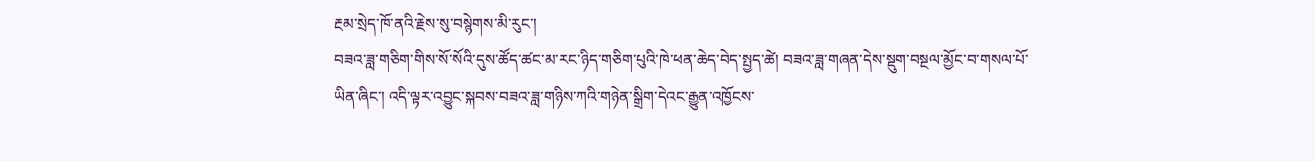རྔམ་སྲེད་ཁོ་ནའི་རྗེས་སུ་བསྙེགས་མི་རུང་།
བཟའ་ཟླ་གཅིག་གིས་སོ་སོའི་དུས་ཚོད་ཚང་མ་རང་ཉིད་གཅིག་པུའི་ཁེ་ཕན་ཆེད་བེད་སྤྱད་ཚེ། བཟའ་ཟླ་གཞན་དེས་སྡུག་བསྔལ་མྱོང་བ་གསལ་པོ་ཡིན་ཞིང་། འདི་ལྟར་འབྱུང་སྐབས་བཟའ་ཟླ་གཉིས་ཀའི་གཉེན་སྒྲིག་དེའང་རྒྱུན་འཁྱོངས་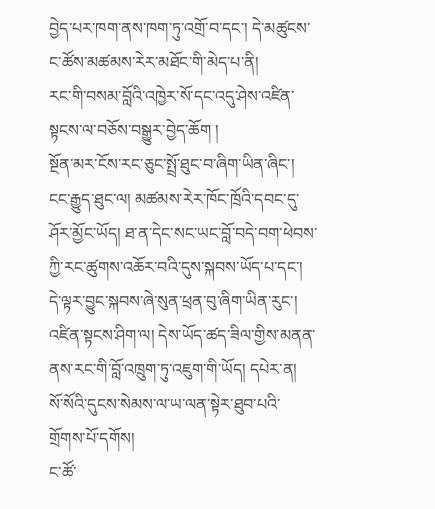བྱེད་པར་ཁག་ནས་ཁག་ཏུ་འགྲོ་བ་དང་། དེ་མཚུངས་ང་ཚོས་མཚམས་རེར་མཐོང་གི་མེད་པ་ནི།
རང་གི་བསམ་བློའི་འཁྱེར་སོ་དང་འདུ་ཤེས་འཛིན་སྟངས་ལ་བཅོས་བསྒྱུར་བྱེད་ཆོག །
སྔོན་མར་ངོས་རང་ཅུང་སྤྲོ་ཐུང་བ་ཞིག་ཡིན་ཞིང་། ངང་རྒྱུད་ཐུང་ལ། མཚམས་རེར་ཁོང་ཁྲོའི་དབང་དུ་ཤོར་མྱོང་ཡོད། ཐ་ན་དེང་སང་ཡང་བློ་བདེ་བག་ཕེབས་ཀྱི་རང་ཚུགས་འཆོར་བའི་དུས་སྐབས་ཡོད་པ་དང་། དེ་ལྟར་བྱུང་སྐབས་ཞེ་སུན་ཕྲན་བུ་ཞིག་ཡིན་རུང་། འཛིན་སྟངས་ཤིག་ལ། དེས་ཡོད་ཚད་ཟིལ་གྱིས་མནན་ནས་རང་གི་བློ་འཁྲུག་ཏུ་འཇུག་གི་ཡོད། དཔེར་ན།
སོ་སོའི་དུངས་སེམས་ལ་ཡ་ལན་སྟེར་ཐུབ་པའི་གྲོགས་པོ་དགོས།
ང་ཚོ་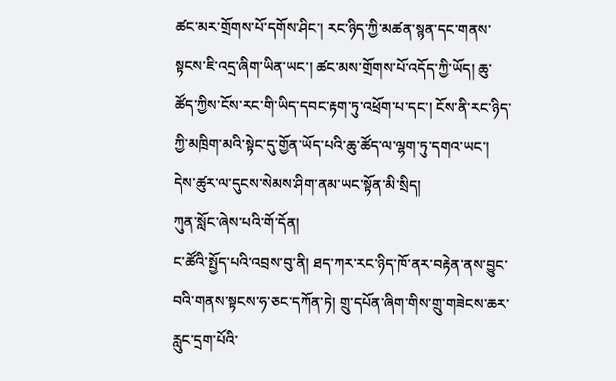ཚང་མར་གྲོགས་པོ་དགོས་ཤིང་། རང་ཉིད་ཀྱི་མཚན་སྙན་དང་གནས་སྟངས་ཇི་འདྲ་ཞིག་ཡིན་ཡང་། ཚང་མས་གྲོགས་པོ་འདོད་ཀྱི་ཡོད། ཆུ་ཚོད་ཀྱིས་ངོས་རང་གི་ཡིད་དབང་རྟག་ཏུ་འཕྲོག་པ་དང་། ངོས་ནི་རང་ཉིད་ཀྱི་མཁྲིག་མའི་སྟེང་དུ་གྱོན་ཡོད་པའི་ཆུ་ཚོད་ལ་ལྷག་ཏུ་དགའ་ཡང་། དེས་ཚུར་ལ་དུངས་སེམས་ཤིག་ནམ་ཡང་སྟོན་མི་སྲིད།
ཀུན་སློང་ཞེས་པའི་གོ་དོན།
ང་ཚོའི་སྤྱོད་པའི་འབྲས་བུ་ནི། ཐད་ཀར་རང་ཉིད་ཁོ་ནར་བརྟེན་ནས་བྱུང་བའི་གནས་སྟངས་ཧ་ཅང་དཀོན་ཏེ། གྲུ་དཔོན་ཞིག་གིས་གྲུ་གཟེངས་ཆར་རླུང་དྲག་པོའི་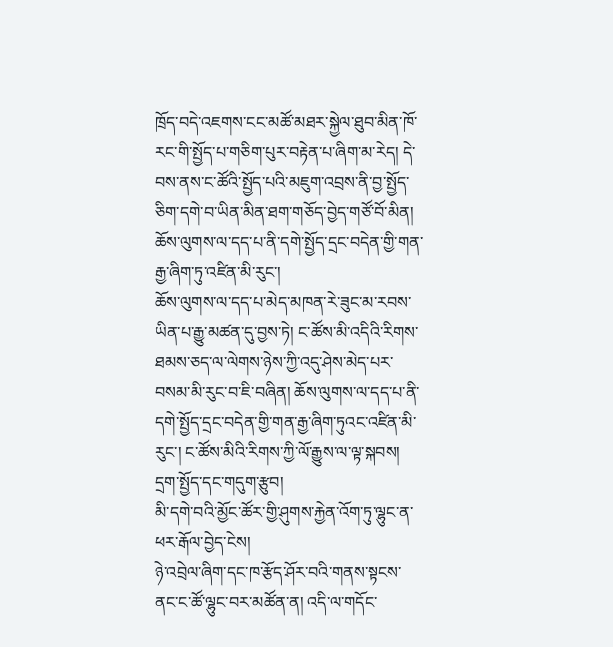ཁྲོད་བདེ་འཇགས་ངང་མཚོ་མཐར་སྐྱེལ་ཐུབ་མིན་ཁོ་རང་གི་སྤྱོད་པ་གཅིག་པུར་བརྟེན་པ་ཞིག་མ་རེད། དེ་བས་ནས་ང་ཚོའི་སྤྱོད་པའི་མཇུག་འབྲས་ནི་བྱ་སྤྱོད་ཅིག་དགེ་བ་ཡིན་མིན་ཐག་གཅོད་བྱེད་གཙོ་བོ་མིན།
ཆོས་ལུགས་ལ་དད་པ་ནི་དགེ་སྤྱོད་དྲང་བདེན་གྱི་གན་རྒྱ་ཞིག་ཏུ་འཛིན་མི་རུང་།
ཆོས་ལུགས་ལ་དད་པ་མེད་མཁན་རེ་ཟུང་མ་རབས་ཡིན་པ་རྒྱུ་མཚན་དུ་བྱས་ཏེ། ང་ཚོས་མི་འདིའི་རིགས་ཐམས་ཅད་ལ་ལེགས་ཉེས་ཀྱི་འདུ་ཤེས་མེད་པར་བསམ་མི་རུང་བ་ཇི་བཞིན། ཆོས་ལུགས་ལ་དད་པ་ནི་དགེ་སྤྱོད་དྲང་བདེན་གྱི་གན་རྒྱ་ཞིག་ཏུའང་འཛིན་མི་རུང་། ང་ཚོས་མིའི་རིགས་ཀྱི་ལོ་རྒྱུས་ལ་ལྟ་སྐབས། དྲག་སྤྱོད་དང་གདུག་རྩུབ།
མི་དགེ་བའི་མྱོང་ཚོར་གྱི་ཤུགས་རྐྱེན་འོག་ཏུ་ལྷུང་ན་ཕར་རྒོལ་བྱེད་ངེས།
ཉེ་འབྲེལ་ཞིག་དང་ཁ་རྩོད་ཤོར་བའི་གནས་སྟངས་ནང་ང་ཚོ་ལྷུང་བར་མཚོན་ན། འདི་ལ་གདོང་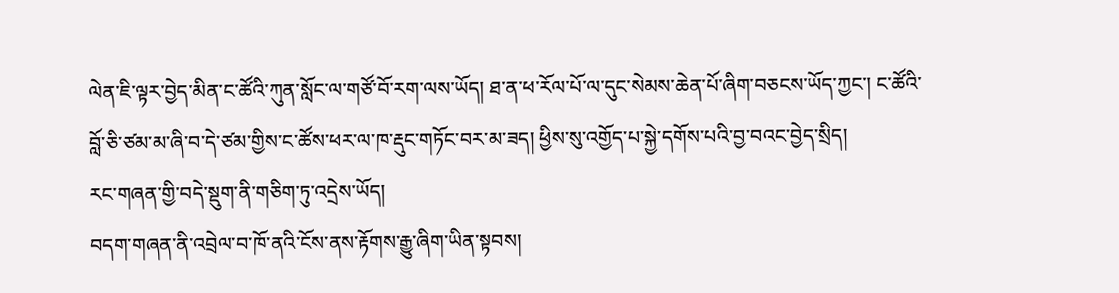ལེན་ཇི་ལྟར་བྱེད་མིན་ང་ཚོའི་ཀུན་སློང་ལ་གཙོ་བོ་རག་ལས་ཡོད། ཐ་ན་ཕ་རོལ་པོ་ལ་དུང་སེམས་ཆེན་པོ་ཞིག་བཅངས་ཡོད་ཀྱང་། ང་ཚོའི་བློ་ཅི་ཙམ་མ་ཞི་བ་དེ་ཙམ་གྱིས་ང་ཚོས་ཕར་ལ་ཁ་རྡུང་གཏོང་བར་མ་ཟད། ཕྱིས་སུ་འགྱོད་པ་སྐྱེ་དགོས་པའི་བྱ་བའང་བྱེད་སྲིད།
རང་གཞན་གྱི་བདེ་སྡུག་ནི་གཅིག་ཏུ་འདྲེས་ཡོད།
བདག་གཞན་ནི་འབྲེལ་བ་ཁོ་ནའི་ངོས་ནས་རྟོགས་རྒྱུ་ཞིག་ཡིན་སྟབས།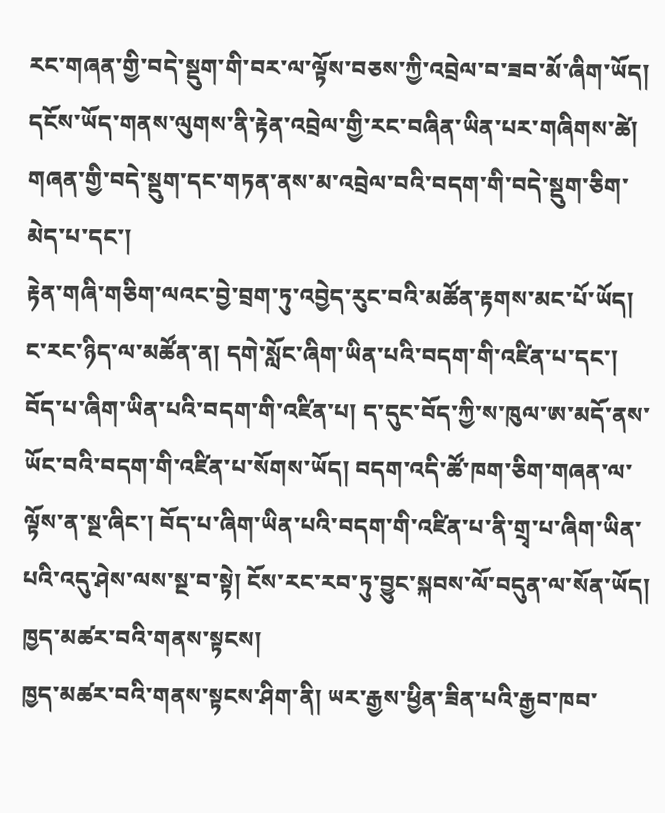རང་གཞན་གྱི་བདེ་སྡུག་གི་བར་ལ་ལྟོས་བཅས་ཀྱི་འབྲེལ་བ་ཟབ་མོ་ཞིག་ཡོད། དངོས་ཡོད་གནས་ལུགས་ནི་རྟེན་འབྲེལ་གྱི་རང་བཞིན་ཡིན་པར་གཞིགས་ཚེ། གཞན་གྱི་བདེ་སྡུག་དང་གཏན་ནས་མ་འབྲེལ་བའི་བདག་གི་བདེ་སྡུག་ཅིག་མེད་པ་དང་།
རྟེན་གཞི་གཅིག་ལའང་བྱེ་བྲག་ཏུ་འབྱེད་རུང་བའི་མཚོན་རྟགས་མང་པོ་ཡོད།
ང་རང་ཉིད་ལ་མཚོན་ན། དགེ་སློང་ཞིག་ཡིན་པའི་བདག་གི་འཛིན་པ་དང་། བོད་པ་ཞིག་ཡིན་པའི་བདག་གི་འཛིན་པ། ད་དུང་བོད་ཀྱི་ས་ཁུལ་ཨ་མདོ་ནས་ཡོང་བའི་བདག་གི་འཛིན་པ་སོགས་ཡོད། བདག་འདི་ཚོ་ཁག་ཅིག་གཞན་ལ་ལྟོས་ན་སྔ་ཞིང་། བོད་པ་ཞིག་ཡིན་པའི་བདག་གི་འཛིན་པ་ནི་གྲྭ་པ་ཞིག་ཡིན་པའི་འདུ་ཤེས་ལས་སྔ་བ་སྟེ། ངོས་རང་རབ་ཏུ་བྱུང་སྐབས་ལོ་བདུན་ལ་སོན་ཡོད།
ཁྱད་མཚར་བའི་གནས་སྟངས།
ཁྱད་མཚར་བའི་གནས་སྟངས་ཤིག་ནི། ཡར་རྒྱས་ཕྱིན་ཟིན་པའི་རྒྱབ་ཁབ་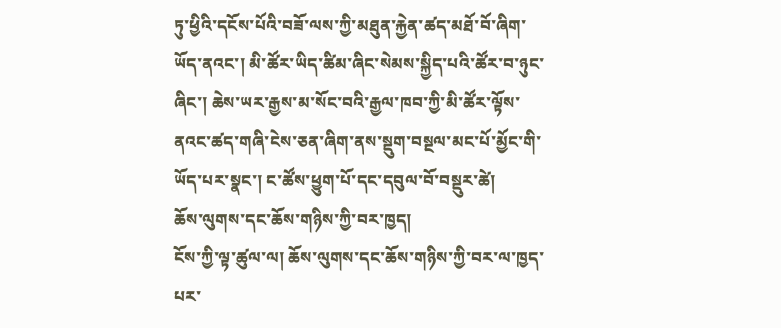ཏུ་ཕྱིའི་དངོས་པོའི་བཟོ་ལས་ཀྱི་མཐུན་རྐྱེན་ཚད་མཐོ་བོ་ཞིག་ཡོད་ནའང་། མི་ཚོར་ཡིད་ཚིམ་ཞིང་སེམས་སྐྱིད་པའི་ཚོར་བ་ཉུང་ཞིང་། ཆེས་ཡར་རྒྱས་མ་སོང་བའི་རྒྱལ་ཁབ་ཀྱི་མི་ཚོར་ལྟོས་ནའང་ཚད་གཞི་ངེས་ཅན་ཞིག་ནས་སྡུག་བསྔལ་མང་པོ་མྱོང་གི་ཡོད་པར་སྣང་། ང་ཚོས་ཕྱུག་པོ་དང་དབུལ་བོ་བསྡུར་ཚེ།
ཆོས་ལུགས་དང་ཆོས་གཉིས་ཀྱི་བར་ཁྱད།
ངོས་ཀྱི་ལྟ་ཚུལ་ལ། ཆོས་ལུགས་དང་ཆོས་གཉིས་ཀྱི་བར་ལ་ཁྱད་པར་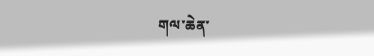གལ་ཆེན་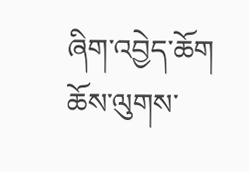ཞིག་འབྱེད་ཆོག ཆོས་ལུགས་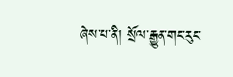ཞེས་པ་ནི། སྲོལ་རྒྱུན་གང་རུང་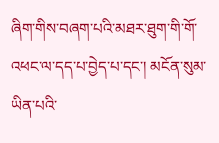ཞིག་གིས་བཞག་པའི་མཐར་ཐུག་གི་གོ་འཕང་ལ་དད་པ་བྱེད་པ་དང་། མངོན་སུམ་ཡིན་པའི་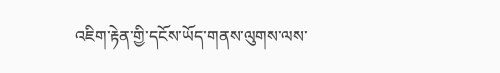འཇིག་རྟེན་གྱི་དངོས་ཡོད་གནས་ལུགས་ལས་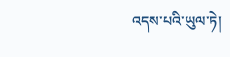འདས་པའི་ཡུལ་ཏེ།